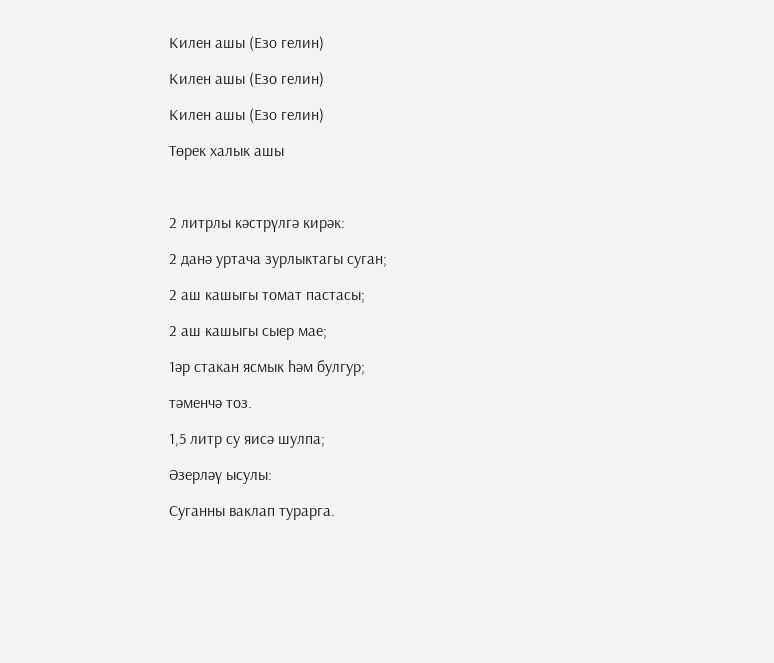Килен ашы (Езо гелин)

Килен ашы (Езо гелин)

Килен ашы (Езо гелин)

Төрек халык ашы



2 литрлы кәстрүлгә кирәк:

2 данә уртача зурлыктагы суган;

2 аш кашыгы томат пастасы;

2 аш кашыгы сыер мае;

1әр стакан ясмык һәм булгур;

тәменчә тоз.

1,5 литр су яисә шулпа;

Әзерләү ысулы:

Суганны ваклап турарга.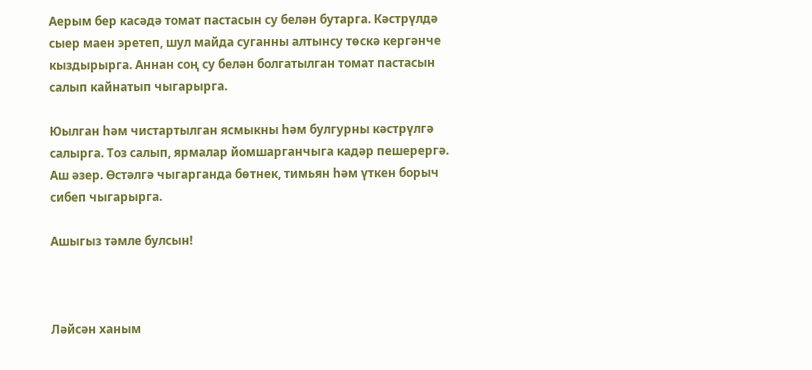Аерым бер касәдә томат пастасын су белән бутарга. Кәстрүлдә сыер маен эретеп, шул майда суганны алтынсу төскә кергәнче кыздырырга. Аннан соң су белән болгатылган томат пастасын салып кайнатып чыгарырга.

Юылган һәм чистартылган ясмыкны һәм булгурны кәстрүлгә салырга. Тоз салып, ярмалар йомшарганчыга кадәр пешерергә. Аш әзер. Өстәлгә чыгарганда бөтнек, тимьян һәм үткен борыч сибеп чыгарырга.

Ашыгыз тәмле булсын!



Ләйсән ханым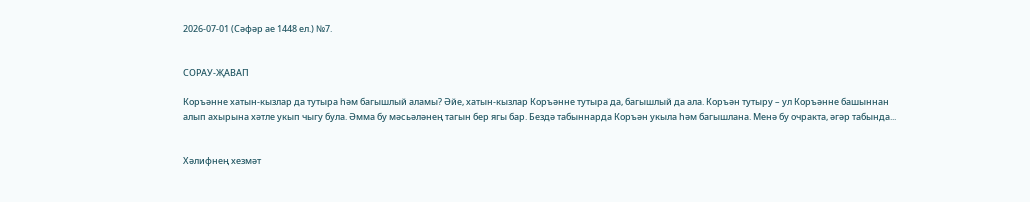2026-07-01 (Сәфәр ае 1448 ел.) №7.


СОРАУ-ҖАВАП

Коръәнне хатын-кызлар да тутыра һәм багышлый аламы? Әйе, хатын-кызлар Коръәнне тутыра да, багышлый да ала. Коръән тутыру – ул Коръәнне башыннан алып ахырына хәтле укып чыгу була. Әмма бу мәсьәләнең тагын бер ягы бар. Бездә табыннарда Коръән укыла һәм багышлана. Менә бу очракта, әгәр табында...


Хәлифнең хезмәт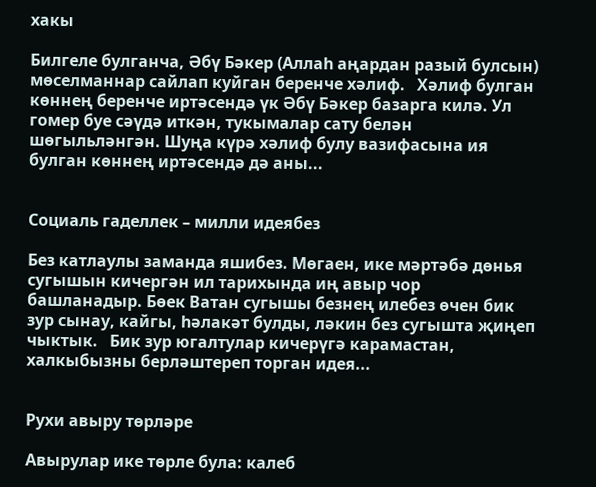хакы

Билгеле булганча, Әбү Бәкер (Аллаһ аңардан разый булсын) мөселманнар сайлап куйган беренче хәлиф.   Хәлиф булган көннең беренче иртәсендә үк Әбү Бәкер базарга килә. Ул гомер буе сәүдә иткән, тукымалар сату белән шөгыльләнгән. Шуңа күрә хәлиф булу вазифасына ия булган көннең иртәсендә дә аны...


Социаль гаделлек – милли идеябез

Без катлаулы заманда яшибез. Мөгаен, ике мәртәбә дөнья сугышын кичергән ил тарихында иң авыр чор башланадыр. Бөек Ватан сугышы безнең илебез өчен бик зур сынау, кайгы, һәлакәт булды, ләкин без сугышта җиңеп чыктык.   Бик зур югалтулар кичерүгә карамастан, халкыбызны берләштереп торган идея...


Рухи авыру төрләре

Авырулар ике төрле була: калеб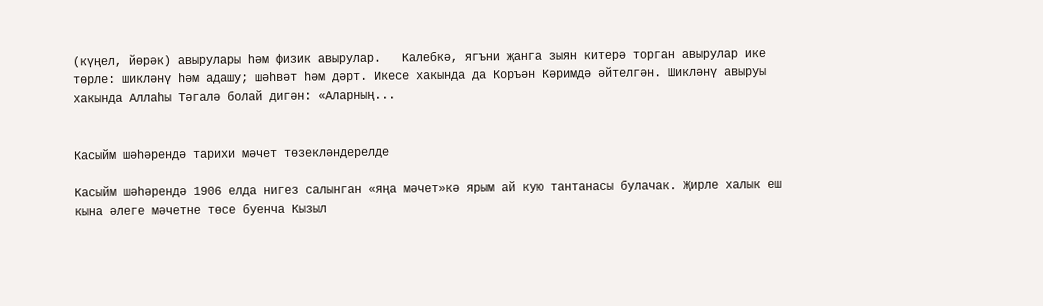(күңел, йөрәк) авырулары һәм физик авырулар.   Калебкә, ягъни җанга зыян китерә торган авырулар ике төрле: шикләнү һәм адашу; шәһвәт һәм дәрт. Икесе хакында да Коръән Кәримдә әйтелгән. Шикләнү авыруы хакында Аллаһы Тәгалә болай дигән: «Аларның...


Касыйм шәһәрендә тарихи мәчет төзекләндерелде

Касыйм шәһәрендә 1906 елда нигез салынган «яңа мәчет»кә ярым ай кую тантанасы булачак. Җирле халык еш кына әлеге мәчетне төсе буенча Кызыл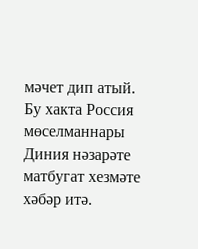мәчет дип атый. Бу хакта Россия мөселманнары Диния нәзарәте матбугат хезмәте хәбәр итә.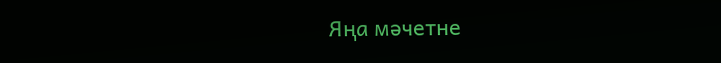Яңа мәчетне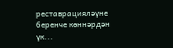реставрацияләүне беренче көннәрдән үк...